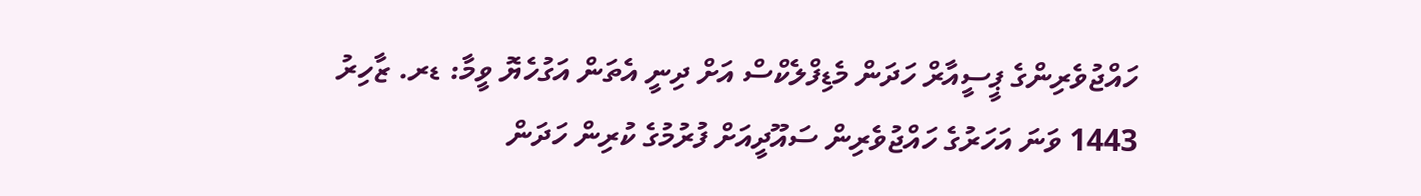ހައްޖުވެރިންގެ ޕީސީއާރް ހަދަން މެޑިފްލެކްސް އަށް ދިނީ އެތަން އަގުހެޔޮ ވީމާ: ޑރ. ޒާހިރު
1443 ވަނަ އަހަރުގެ ހައްޖުވެރިން ސައޫދީއަށް ފުރުމުގެ ކުރިން ހަދަން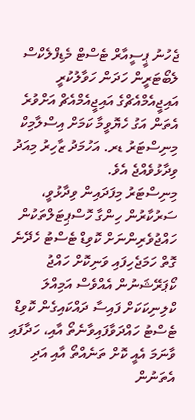ޖެހުނު ޕީސީއާރް ޓެސްޓް މެޑިފްލެކްސް ލެބޯޓަރީން ހަދަން ހަވާލުކުރީ އައިޖީއެމްއެޗްގެ އައިޖީއެމްއެޗް އަށްވުރެ އެތަން އަގު ހެޔޮވީމާ ކަމަށް އިސްލާމިކް މިނިސްޓަރު ޑރ. އަހުމަދު ޒާހިރު މިއަދު ވިދާޅުވެއްޖެ އެވެ.
މިނިސްޓަރު މިފަދައިން ވިދާޅުވީ، ސަރުކާރުން ހިންގާ ހޮސްޕިޓަލްތަކުން ހައްޖުވެރިންނަށް ކޮވިޑް ޓެސްޓު ހެދޭނެ ގޮތް ހަމަޖެހިފައި ވަނިކޮށް ހައްޖު ކޯޕަރޭޝަނުން އެއްވެސް އަމިއްލަ ކްލިނިކަކަށް ފައިސާ ދައްކައިގެން ކޮވިޑް ޓެސްޓު ހައްދަވާފައިވާނެތޯ އާއި، ހަދާފައި ވާނަމަ އެއީ ކޮށް ތަނެއްތޯ އާއި އަދި އެތަނުން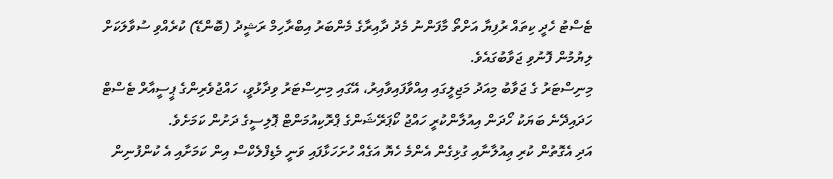ޓެސްޓު ހެދީ ކިތައް ރުފިޔާ އަށްތޯ މާފަންނު މެދު ދާއިރާގެ މެންބަރު އިބްރާހިމް ރަޝީދު (ބޮންޑޭ) ކުރެއްވި ސުވާލަކަށް ލިޔުމުން ފޮނުވި ޖަވާބުގައެވެ.
މިނިސްޓަރު ގެ ޖަވާބު މިއަދު މަޖިލީގައި އިއްވާފައިވާއިރު، އޭގައި މިނިސްޓަރު ވިދާޅުވީ، ހައްޖުވެރިންގެ ޕީސީއާރް ޓެސްޓް ހަދައިދޭނެ ބަޔަކު ހޯދަން އިއުލާންކުރީ ހައްޖު ކޯޕަރޭޝަންގެ ޕްރޮކިއުމަންޓް ޕޮލިސީގެ ދަށުން ކަމަށެވެ.
އަދި އެގޮތުން ކުރި ޢިއުލާނާއި ގުޅިގެން އެންމެ ހެޔޮ އަގެއް ހުށަހަޅާފައި ވަނީ މެޑިފްލެކްސް އިން ކަމަށާއި އެ ކުންފުނިން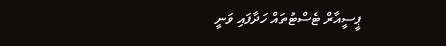ޕީސީއާރް ޓެސްޓުތައް ހަދާފައި ވަނީ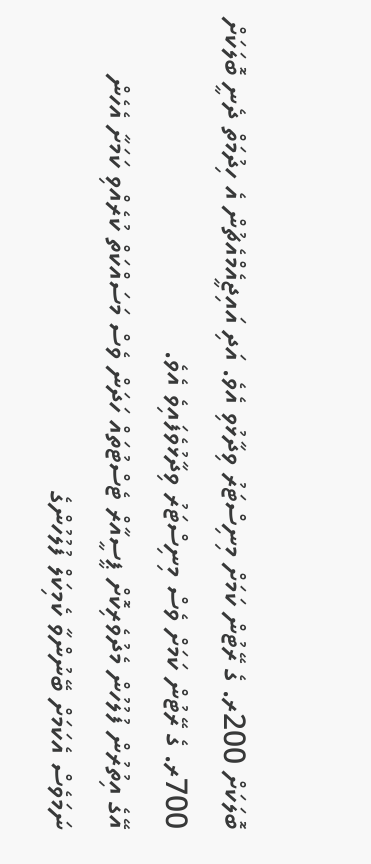ބޮލަކަށް 200ރ. ގެ ރޭޓުން ކަމަށް މިނިސްޓަރު ވިދާޅުވި އެވެ. އަދި އައިޖީއެމްއެޗުން އެ ހިދުމަތް ދެނީ ބޮލަކަށް 700ރ. ގެ ރޭޓުން ކަމަށް ވެސް މިނިސްޓަރު ވިދާޅުވެފައިވެ އެވެ.
އޭގެ އިތުރުން ފުލުހުން މެދުވެރިކޮށް ޕީސީއާރް ޓެސްޓުތައް ހަދަން ވެސް މަސައްކަތް ކުރެއްވި ކަމަށާ އެހެން ނަމަވެސް އެކަމަށް ބޭނުންވާ ކެމިކަލް ފުލުހުންގެ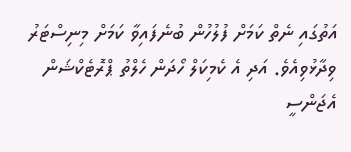އަތުގައި ނެތް ކަމަށް ފުލުހުން ބުނެފައިވާ ކަމަށް މިނިސްޓަރު ވިދާޅުވިއެވެ. އަދި އެ ކެމިކަލް ހޯދަން ހެލްތު ޕްރޮޓެކްޝަން އެޖަންސީ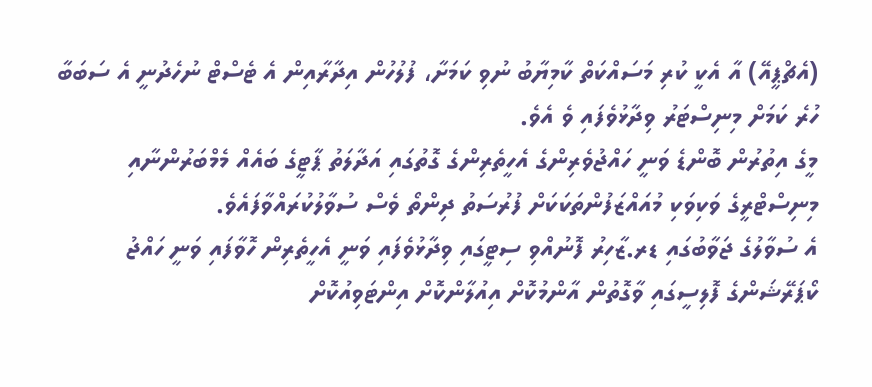(އެޗްޕީއޭ) އާ އެކީ ކުރި މަސައްކަތް ކާމިޔާބު ނުވި ކަމަށާ، ފުލުހުން އިދާރާއިން އެ ޓެސްޓް ނުހެދުނީ އެ ސަބަބާ ހުރެ ކަމަށް މިނިސްޓަރު ވިދާޅުވެފައި ވެ އެވެ.
މީގެ އިތުރުން ބޮންޑެ ވަނީ ހައްޖުވެރިންގެ އެހީތެރިންގެ ގޮތުގައި އަދާލަތު ޕާޓީގެ ބައެއް މެމްބަރުންނާއި މިނިސްޓްރީގެ ވަކިވަކި މުއައްޒަފުންތަކަކަށް ފުރުސަތު ދިންތޯ ވެސް ސުވާލުކުރައްވާފައެވެ.
އެ ސުވާލުގެ ޖަވާބުގައި ޑރ.ޒާހިރު ފޮނުއްވި ސިޓީގައި ވިދާޅުވެފައި ވަނީ އެހީތެރިން ހޮވާފައި ވަނީ ހައްޖު ކޯޕަރޭޝަންގެ ފޮލިސީގައި ވާގޮތުން އާންމުކޮށް އިއުލާންކޮށް އިންޓަވިއުކޮށް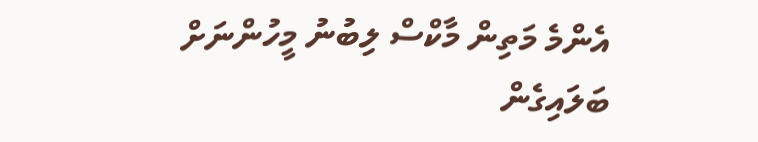އެންމެ މަތިން މާކްސް ލިބުނު މީހުންނަށް ބަލައިގެން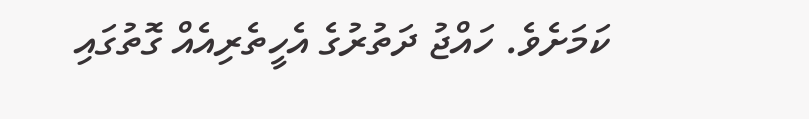ކަމަށެވެ. ހައްޖު ދަތުރުގެ އެހީތެރިއެއް ގޮތުގައި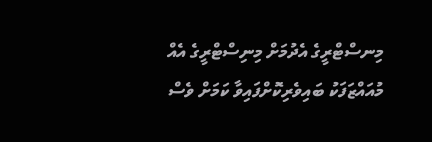މިނސްޓްރީގެ އެދުމަށް މިނިސްޓްރީގެ އެއް މުއައްޒަފަކު ބައިވެރިކޮށްފައިވާ ކަމަށް ވެސް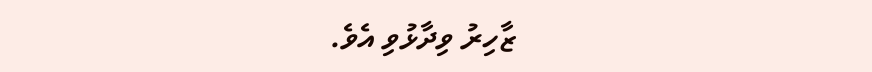ޒާހިރު ވިދާޅުވި އެވެ.